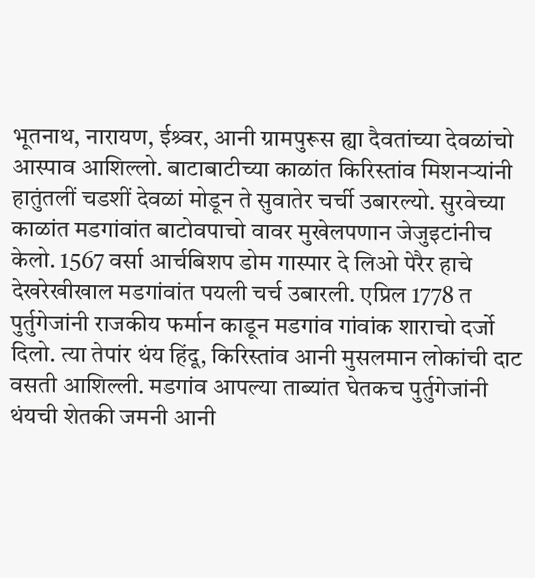भूतनाथ, नारायण, ईश्र्वर, आनी ग्रामपुरूस ह्या दैवतांच्या देवळांचो आस्पाव आशिल्लो. बाटाबाटीच्या काळांत किरिस्तांव मिशनऱ्यांनी हातुंतलीं चडशीं देवळां मोडून ते सुवातेर चर्ची उबारल्यो. सुरवेच्या काळांत मडगांवांत बाटोवपाचो वावर मुखेलपणान जेजुइटांनीच केलो. 1567 वर्सा आर्चबिशप डोम गास्पार दे लिओ पेरैर हाचे देखरेखीखाल मडगांवांत पयली चर्च उबारली. एप्रिल 1778 त पुर्तुगेजांनी राजकीय फर्मान काडून मडगांव गांवांक शाराचो दर्जो दिलो. त्या तेपांर थंय हिंदू, किरिस्तांव आनी मुसलमान लोकांची दाट वसती आशिल्ली. मडगांव आपल्या ताब्यांत घेतकच पुर्तुगेजांनी थंयची शेतकी जमनी आनी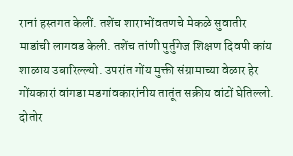रानां हस्तगत केलीं. तशेंच शाराभोंवतणचे मेकळे सुवातीर माडांची लागवड केली. तशेंच तांणी पुर्तुगेज शिक्षण दिवपी कांय शाळाय उबारिल्ल्यो. उपरांत गोंय मुक्ती संग्रामाच्या वेळार हेर गोंयकारां वांगडा मडगांवकारांनीय तातूंत सक्रीय वांटों घेतिल्लो. दोतोर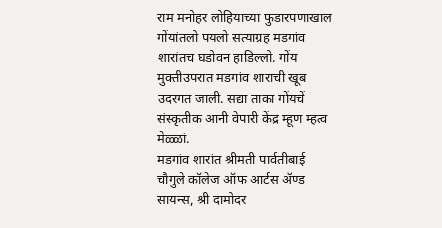राम मनोहर लोहियाच्या फुडारपणाखाल गोंयांतलो पयलो सत्याग्रह मडगांव शारांतच घडोवन हाडिल्लो. गोंय मुक्तीउपरात मडगांव शाराची खूब उदरगत जाली. सद्या ताका गोंयचें संस्कृतीक आनी वेपारी केंद्र म्हूण म्हत्व मेळ्ळां.
मडगांव शारांत श्रीमती पार्वतीबाई चौगुले कॉलेज ऑफ आर्टस ॲण्ड सायन्स, श्री दामोदर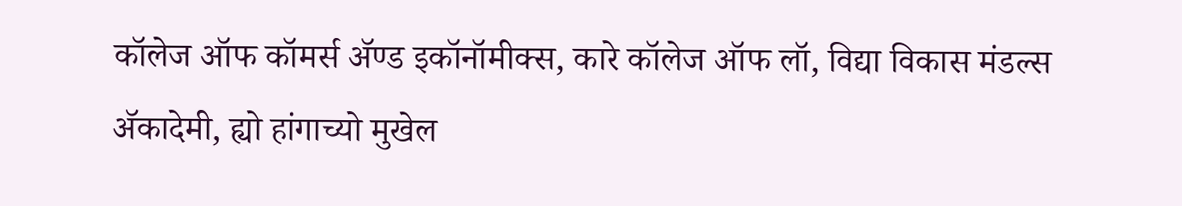कॉलेज ऑफ कॉमर्स ॲण्ड इकॉनॉमीक्स, कारे कॉलेज ऑफ लॉ, विद्या विकास मंडल्स ॲकादेमी, ह्यो हांगाच्यो मुखेल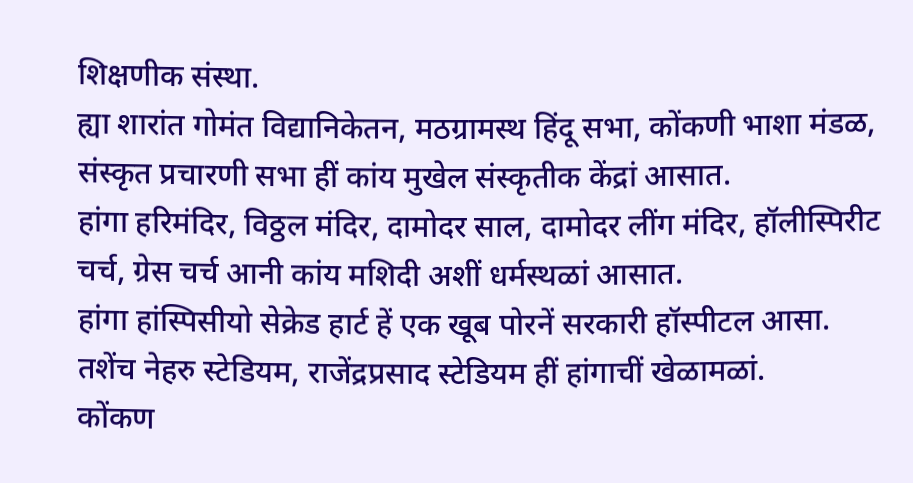शिक्षणीक संस्था.
ह्या शारांत गोमंत विद्यानिकेतन, मठग्रामस्थ हिंदू सभा, कोंकणी भाशा मंडळ, संस्कृत प्रचारणी सभा हीं कांय मुखेल संस्कृतीक केंद्रां आसात.
हांगा हरिमंदिर, विठ्ठल मंदिर, दामोदर साल, दामोदर लींग मंदिर, हॉलीस्पिरीट चर्च, ग्रेस चर्च आनी कांय मशिदी अशीं धर्मस्थळां आसात.
हांगा हांस्पिसीयो सेक्रेड हार्ट हें एक खूब पोरनें सरकारी हॉस्पीटल आसा. तशेंच नेहरु स्टेडियम, राजेंद्रप्रसाद स्टेडियम हीं हांगाचीं खेळामळां.
कोंकण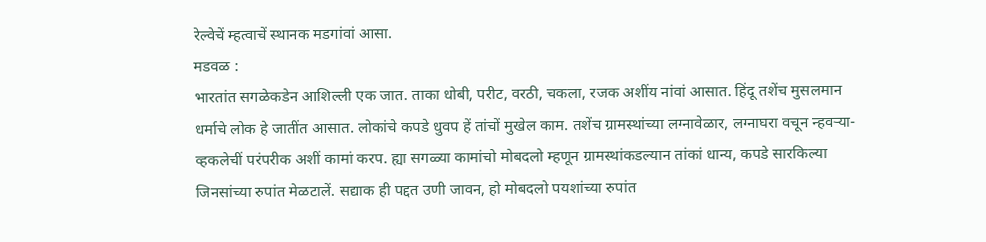रेल्वेचें म्हत्वाचें स्थानक मडगांवां आसा.
मडवळ :
भारतांत सगळेकडेन आशिल्ली एक जात. ताका धोबी, परीट, वरठी, चकला, रजक अशींय नांवां आसात. हिंदू तशेंच मुसलमान धर्माचे लोक हे जातींत आसात. लोकांचे कपडे धुवप हें तांचों मुखेल काम. तशेंच ग्रामस्थांच्या लग्नावेळार, लग्नाघरा वचून न्हवऱ्या-व्हकलेचीं परंपरीक अशीं कामां करप. ह्या सगळ्या कामांचो मोबदलो म्हणून ग्रामस्थांकडल्यान तांकां धान्य, कपडे सारकिल्या जिनसांच्या रुपांत मेळटालें. सद्याक ही पद्दत उणी जावन, हो मोबदलो पयशांच्या रुपांत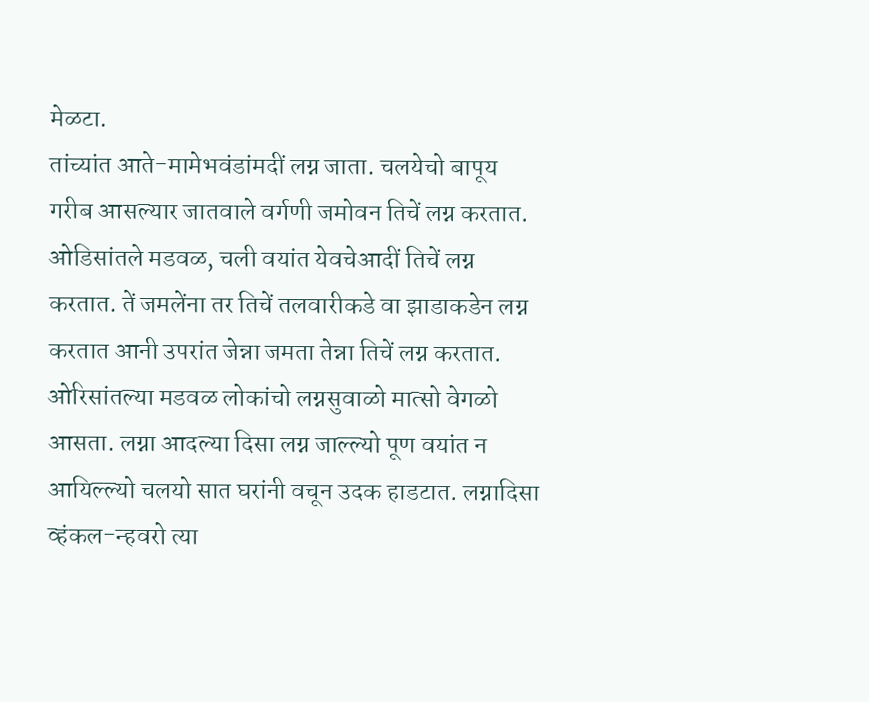मेळटा.
तांच्यांत आते-मामेभवंडांमदीं लग्न जाता. चलयेचो बापूय गरीब आसल्यार जातवाले वर्गणी जमोवन तिचें लग्न करतात. ओडिसांतले मडवळ, चली वयांत येवचेआदीं तिचें लग्न करतात. तें जमलेंना तर तिचें तलवारीकडे वा झाडाकडेन लग्न करतात आनी उपरांत जेन्ना जमता तेन्ना तिचें लग्न करतात. ओरिसांतल्या मडवळ लोकांचो लग्नसुवाळो मात्सो वेगळो आसता. लग्ना आदल्या दिसा लग्न जाल्ल्यो पूण वयांत न आयिल्ल्यो चलयो सात घरांनी वचून उदक हाडटात. लग्नादिसा व्हंकल-न्हवरो त्या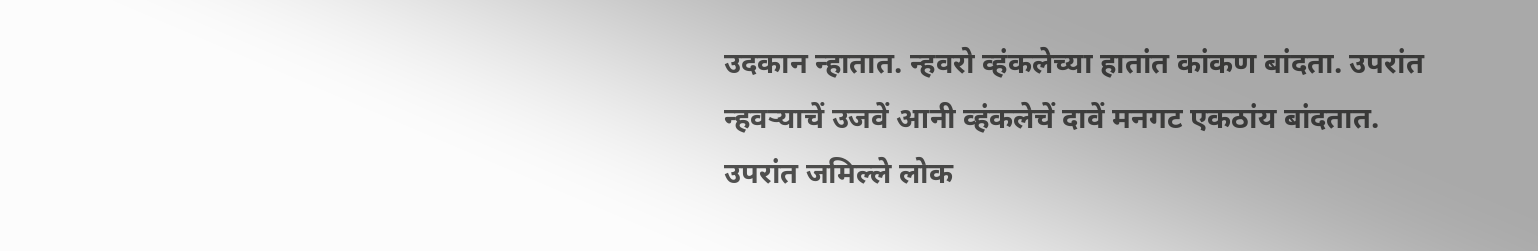उदकान न्हातात. न्हवरो व्हंकलेच्या हातांत कांकण बांदता. उपरांत न्हवऱ्याचें उजवें आनी व्हंकलेचें दावें मनगट एकठांय बांदतात. उपरांत जमिल्ले लोक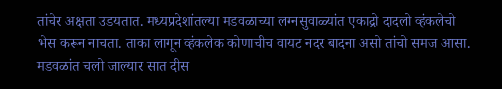तांचेर अक्षता उडयतात. मध्यप्रदेशांतल्या मडवळाच्या लग्नसुवाळ्यांत एकाद्रो दादलो व्हंकलेचो भेस करून नाचता. ताका लागून व्हंकलेक कोणाचीच वायट नदर बादना असो तांचो समज आसा.
मडवळांत चलो जाल्यार सात दीस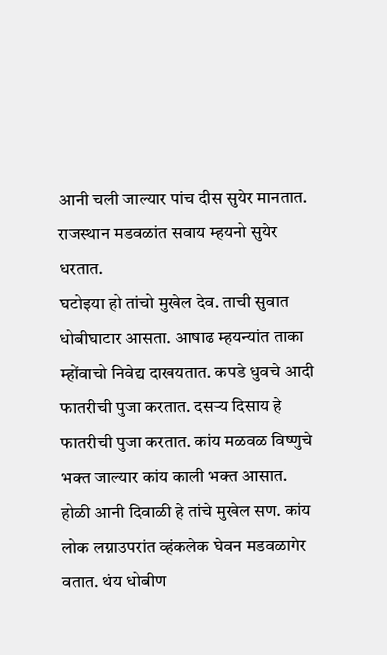आनी चली जाल्यार पांच दीस सुयेर मानतात. राजस्थान मडवळांत सवाय म्हयनो सुयेर धरतात.
घटोइया हो तांचो मुखेल देव. ताची सुवात धोबीघाटार आसता. आषाढ म्हयन्यांत ताका म्होंवाचो निवेद्य दाखयतात. कपडे धुवचे आदी फातरीची पुजा करतात. दसऱ्य दिसाय हे फातरीची पुजा करतात. कांय मळवळ विष्णुचे भक्त जाल्यार कांय काली भक्त आसात. होळी आनी दिवाळी हे तांचे मुखेल सण. कांय लोक लग्नाउपरांत व्हंकलेक घेवन मडवळागेर वतात. थंय धोबीण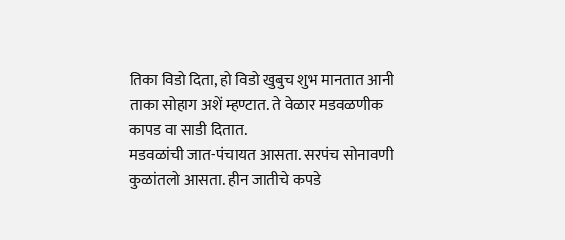तिका विडो दिता, हो विडो खुबुच शुभ मानतात आनी ताका सोहाग अशें म्हण्टात. ते वेळार मडवळणीक कापड वा साडी दितात.
मडवळांची जात-पंचायत आसता. सरपंच सोनावणी कुळांतलो आसता. हीन जातीचे कपडे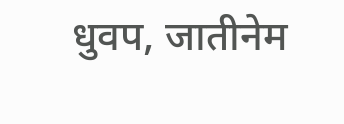धुवप, जातीनेम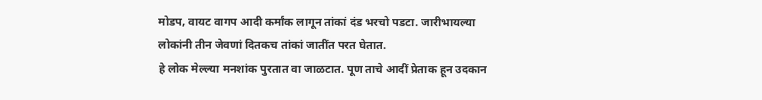मोडप, वायट वागप आदी कर्मांक लागून तांकां दंड भरचो पडटा. जारीभायल्या लोकांनी तीन जेवणां दितकच तांकां जातींत परत घेतात.
हे लोक मेल्ल्या मनशांक पुरतात वा जाळटात. पूण ताचे आदीं प्रेताक हून उदकान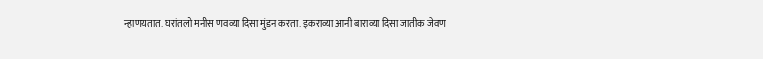न्हाणयतात. घरांतलो मनीस णवव्या दिसा मुंडन करता. इकराव्या आनी बाराव्या दिसा जातीक जेवण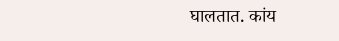घालतात. कांय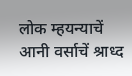लोक म्हयन्याचें आनी वर्साचें श्राध्द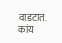वाडटात. कांय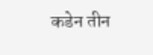कडेन तीन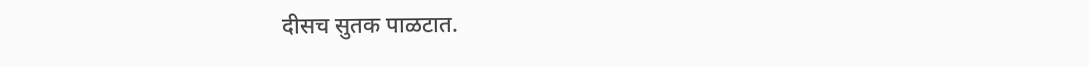दीसच सुतक पाळटात.